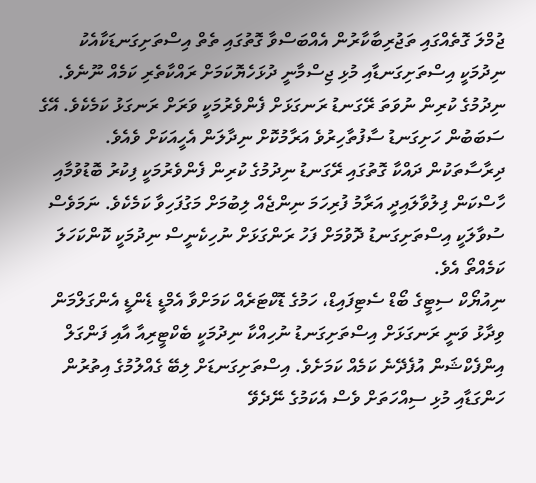ޖުމްލަ ގޮތެއްގައި ތަޖުރިބާކާރުން އެއްބަސްވާ ގޮތުގައި ތެތް އިސްތަށިގަނޑަކާއެކު ނިދުމަކީ އިސްތަށިގަނޑާއި މުޅި ޖިސްމާނީ ދުޅަހެޔޮކަމަށް ރައްކާތެރި ކަމެއް ނޫނެވެ.
ނިދުމުގެ ކުރިން ނުވަތަ ރޭގަނޑު ރަނގަޅަށް ފެންވެރުމަކީ ވަރަށް ރަނގަޅު ކަމެކެވެ. އޭގެ ސަބަބުން ހަށިގަނޑު ސާފުތާހިރުވެ އަރާމުކޮށް ނިދާލަން އެހީއަކަށް ވެއެވެ. ދިރާސާތަކުން ދައްކާ ގޮތުގައި ރޭގަނޑު ނިދުމުގެ ކުރިން ފެންވެރުމަކީ ފިކުރު ބޮޑުވުމާއި ހާސްކަން ފިލުވާލައިދީ އަރާމު ފުރިހަމަ ނިންޖެއް ލިބުމަށް މަގުފަހިވާ ކަމެކެވެ. ނަމަވެސް ސުވާލަކީ އިސްތަށިގަނޑު ދޮވުމަށް ފަހު ރަންގަޅަށް ނުހިކެނީސް ނިދުމަކީ ކޮންކަހަލަ ކަމެއްތޯ އެވެ.
ނިއުޔޯކް ސިޓީގެ ބޯޑް ސެޓިފައިޑް، ހަމުގެ ޑޮކްޓަރެއް ކަމަށްވާ އެމްޑީ ޑެންޑީ އެންގަލްމަން ވިދާޅު ވަނީ ރަނގަޅަށް އިސްތަށިގަނޑު ނުހިއްކާ ނިދުމަކީ ބެކްޓީރިއާ އާއި ފަންގަލް އިންފެކްޝަން އުފެދޭނެ ކަމެއް ކަމަށެވެ. އިސްތަށިގަނޑަށް ލިބޭ ގެއްލުމުގެ އިތުރުން ހަންގަޑާއި މުޅި ސިއްހަތަށް ވެސް އެކަމުގެ ނޭދެވޭ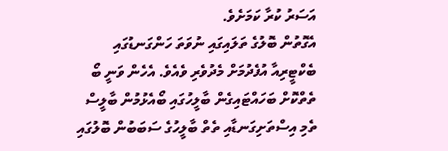އަސަރު ކުރާ ކަމަށެވެ.
އެގޮތުން ބޮލުގެ ތަލައިގައި ނުވަތަ ހަންގަނޑުގައި ބެކްޓީރިއާ އުފެދުމަށް މެދުވެރި ވެއެވެ. އެހެން ވަނީ ބޯ ތެތްކޮށް ބަހައްޓައިގެން ބާލީހުގައި ބޯއެޅުމުން ބާލީސް ތެމި އިސްތަށިގަނޑާއި ތެތް ބާލީހުގެ ސަބަބުން ބޮލުގައި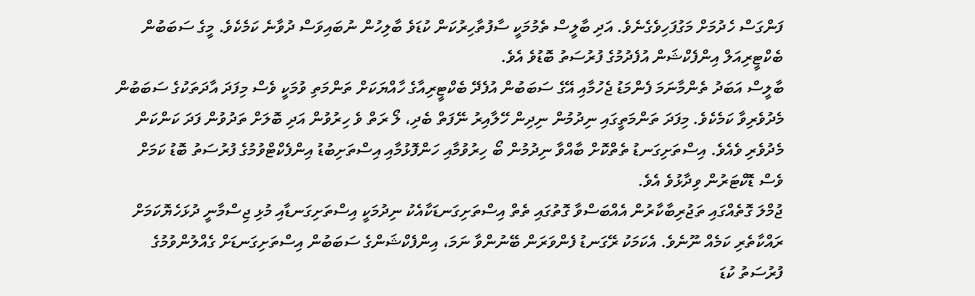ފަންގަސް ހެދުމަށް މަގުފަހިވެގެނެވެ. އަދި ބާލީސް ތެމުމަކީ ސާފުތާހިރުކަން ކުޑަވެ ބާލިހުން ނުބައިވަސް ދުވާނެ ކަމެކެވެ. މީގެ ސަބަބުން ބެކްޓީރިއަލް އިންފެކްޝަން އުފެދުމުގެ ފުރުސަތު ބޮޑުވެ އެވެ.
ބާލީސް އަބަދު ތެންމާނަމަ ފެންމަޑު ޖެހުމާއި އޭގެ ސަބަބުން އުފެދޭ ބެކްޓީރިއާގެ ހާއްޔަކަށް ތަންމަތި ވުމަކީ ވެސް މިފަދަ އާދަތަކުގެ ސަބަބުން މެދުވެރިވާ ކަމެކެވެ. މިފަދަ ތަންމަތީގައި ނިދުމުން ނިދިން ހޭލާއިރު ނޭފަތް ބެދި، ލޯ ރަތް ވެ ހިރުވުން އަދި ބޮލަށް ތަދުވުން ފަދަ ކަންކަން މެދުވެރި ވެއެވެ. އިސްތަށިގަނޑު ތެތްކޮށް ބާއްވާ ނިދުމުން ބޯ ހިރުވުމާއި ހަންފޮޅުމާއި އިސްތަށިބުޑު އިންފެކްޓްވުމުގެ ފުރުސަތު ބޮޑު ކަމަށް ވެސް ޑޮކްޓަރުން ވިދާޅުވެ އެވެ.
ޖުމްލަ ގޮތެއްގައި ތަޖުރިބާކާރުން އެއްބަސްވާ ގޮތުގައި ތެތް އިސްތަށިގަނޑަކާއެކު ނިދުމަކީ އިސްތަށިގަނޑާއި މުޅި ޖިސްމާނީ ދުޅަހެޔޮކަމަށް ރައްކާތެރި ކަމެއް ނޫނެވެ. އެކަމަކު ރޭގަނޑު ފެންވަރަން ބޭނުންވާ ނަމަ، އިންފެކްޝަންގެ ސަބަބުން އިސްތަށިގަނޑަށް ގެއްލުންވުމުގެ ފުރުސަތު ކުޑަ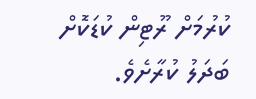ކުރުމަށް ރޫޓިން ކުޑަކޮށް ބަދަލު ކުރާށެވެ.